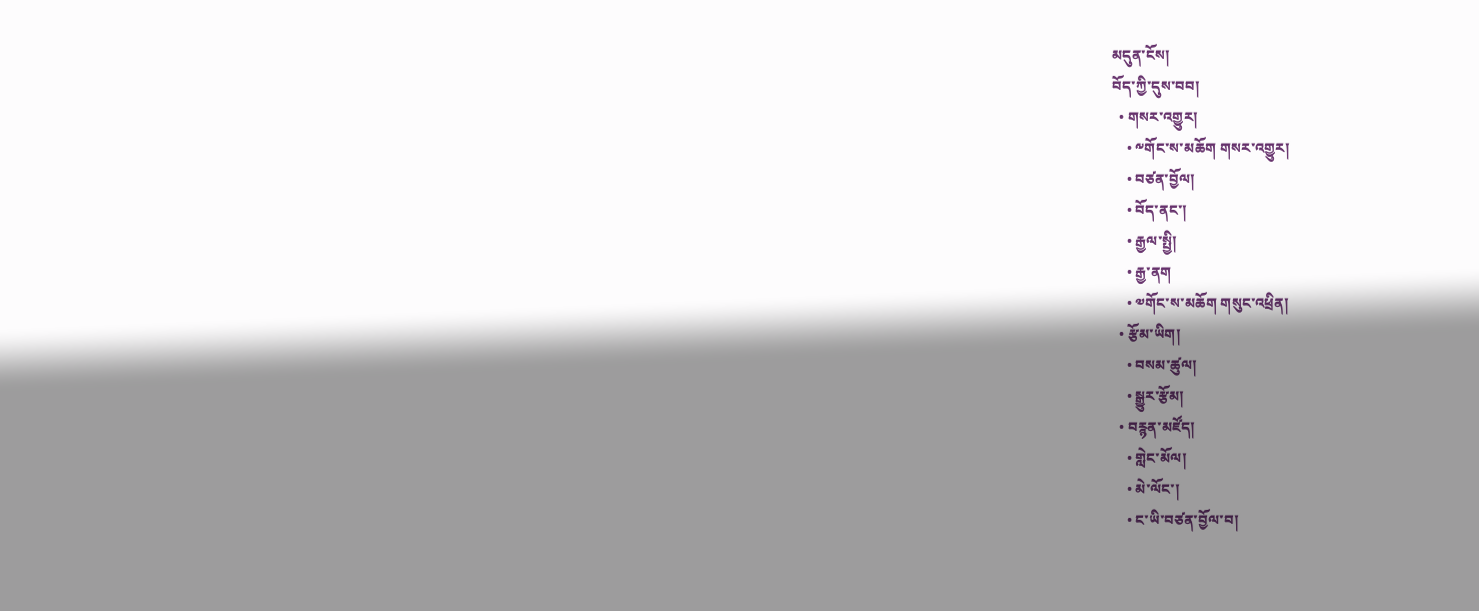མདུན་ངོས།
བོད་ཀྱི་དུས་བབ།
  • གསར་འགྱུར།
    • ༸གོང་ས་མཆོག གསར་འགྱུར།
    • བཙན་བྱོལ།
    • བོད་ནང་།
    • རྒྱལ་སྤྱི།
    • རྒྱ་ནག
    • ༧གོང་ས་མཆོག གསུང་འཕྲིན།
  • རྩོམ་ཡིག།
    • བསམ་ཚུལ།
    • སྒྱུར་རྩོམ།
  • བརྙན་མཛོད།
    • གླེང་མོལ།
    • མེ་ལོང་།
    • ང་ཡི་བཙན་བྱོལ་བ།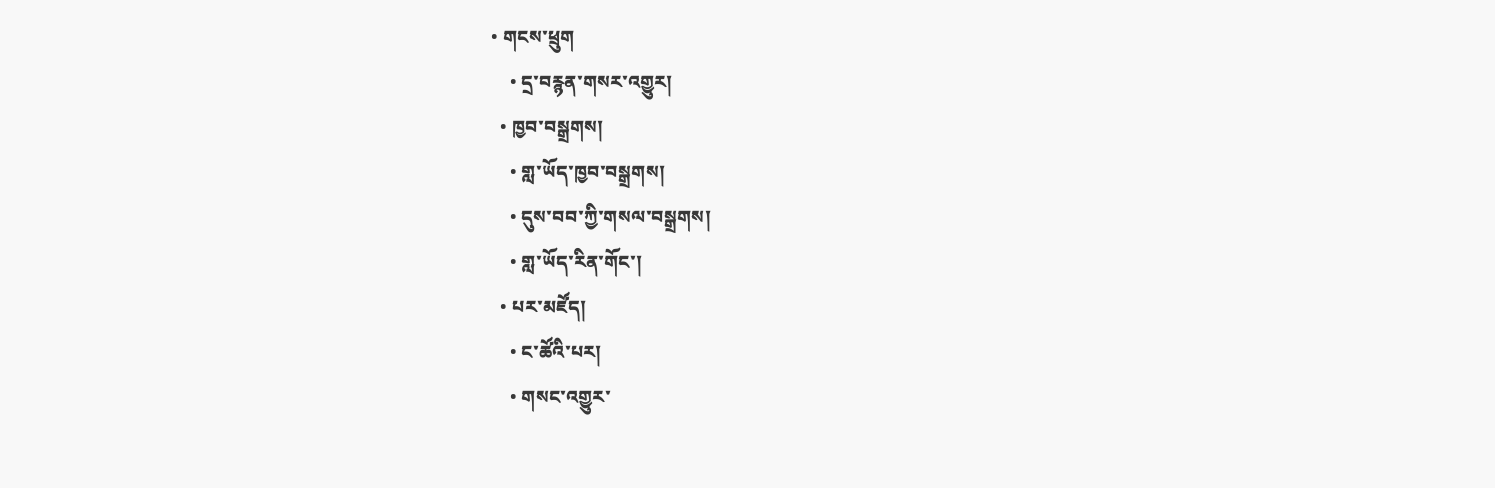• གངས་ཕྲུག
    • དྲ་བརྙན་གསར་འགྱུར།
  • ཁྱབ་བསྒྲགས།
    • གླ་ཡོད་ཁྱབ་བསྒྲགས།
    • དུས་བབ་ཀྱི་གསལ་བསྒྲགས།
    • གླ་ཡོད་རིན་གོང་།
  • པར་མཛོད།
    • ང་ཚོའི་པར།
    • གསང་འགྱུར་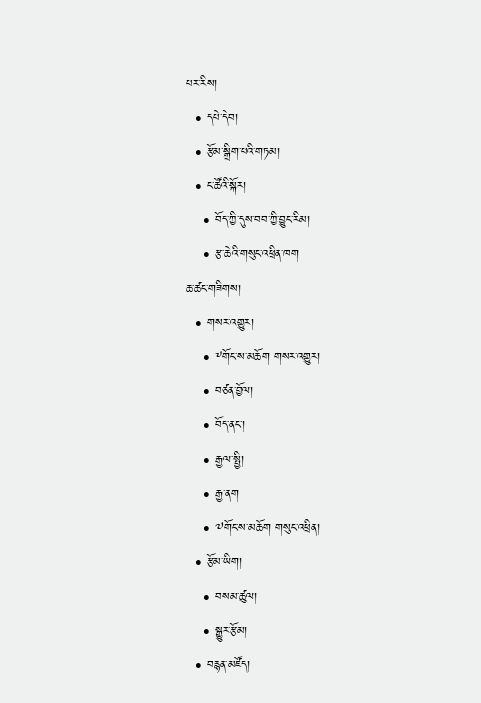པར་རིས།
  • དཔེ་དེབ།
  • རྩོམ་སྒྲིག་པའི་གཏམ།
  • ང་ཚོའི་སྐོར།
    • བོད་ཀྱི་དུས་བབ་ཀྱི་བྱུང་རིམ།
    • རྩ་ཆེའི་གསུང་འཕྲིན་ཁག
ཆ་ཚང་གཟིགས།
  • གསར་འགྱུར།
    • ༸གོང་ས་མཆོག གསར་འགྱུར།
    • བཙན་བྱོལ།
    • བོད་ནང་།
    • རྒྱལ་སྤྱི།
    • རྒྱ་ནག
    • ༧གོང་ས་མཆོག གསུང་འཕྲིན།
  • རྩོམ་ཡིག།
    • བསམ་ཚུལ།
    • སྒྱུར་རྩོམ།
  • བརྙན་མཛོད།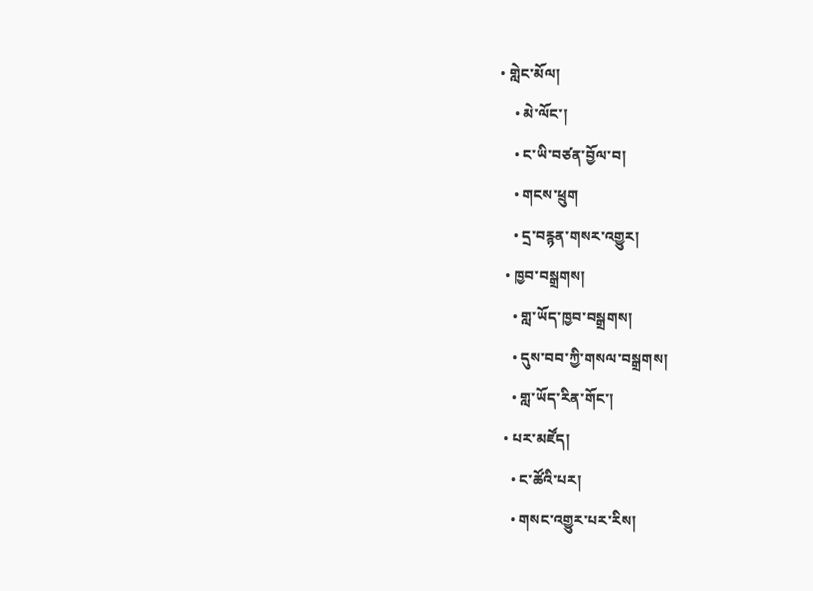• གླེང་མོལ།
    • མེ་ལོང་།
    • ང་ཡི་བཙན་བྱོལ་བ།
    • གངས་ཕྲུག
    • དྲ་བརྙན་གསར་འགྱུར།
  • ཁྱབ་བསྒྲགས།
    • གླ་ཡོད་ཁྱབ་བསྒྲགས།
    • དུས་བབ་ཀྱི་གསལ་བསྒྲགས།
    • གླ་ཡོད་རིན་གོང་།
  • པར་མཛོད།
    • ང་ཚོའི་པར།
    • གསང་འགྱུར་པར་རིས།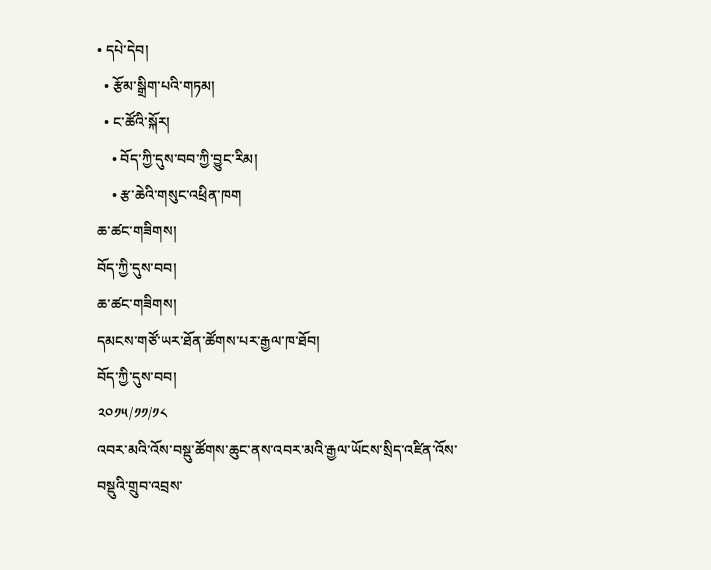• དཔེ་དེབ།
  • རྩོམ་སྒྲིག་པའི་གཏམ།
  • ང་ཚོའི་སྐོར།
    • བོད་ཀྱི་དུས་བབ་ཀྱི་བྱུང་རིམ།
    • རྩ་ཆེའི་གསུང་འཕྲིན་ཁག
ཆ་ཚང་གཟིགས།
བོད་ཀྱི་དུས་བབ།
ཆ་ཚང་གཟིགས།
དམངས་གཙོ་ཡར་ཐོན་ཚོགས་པར་རྒྱལ་ཁ་ཐོབ།
བོད་ཀྱི་དུས་བབ།
༢༠༡༥/༡༡/༡༨
འབར་མའི་འོས་བསྡུ་ཚོགས་ཆུང་ནས་འབར་མའི་རྒྱལ་ཡོངས་སྲིད་འཛིན་འོས་བསྡུའི་གྲུབ་འབྲས་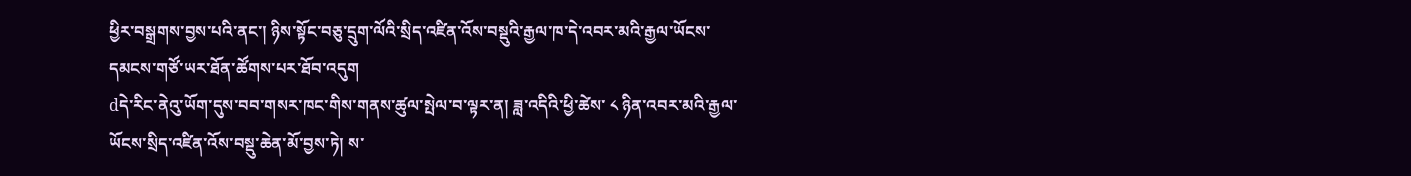ཕྱིར་བསྒྲགས་བྱས་པའི་ནང་། ཉིས་སྟོང་བཅུ་དྲུག་ལོའི་སྲིད་འཛིན་འོས་བསྡུའི་རྒྱལ་ཁ་དེ་འབར་མའི་རྒྱལ་ཡོངས་དམངས་གཙོ་ཡར་ཐོན་ཚོགས་པར་ཐོབ་འདུག
dདེ་རིང་ནེའུ་ཡོག་དུས་བབ་གསར་ཁང་གིས་གནས་ཚུལ་སྤེལ་བ་ལྟར་ན། ཟླ་འདིའི་ཕྱི་ཚེས་ ༨ ཉིན་འབར་མའི་རྒྱལ་ཡོངས་སྲིད་འཛིན་འོས་བསྡུ་ཆེན་མོ་བྱས་ཏེ། ས་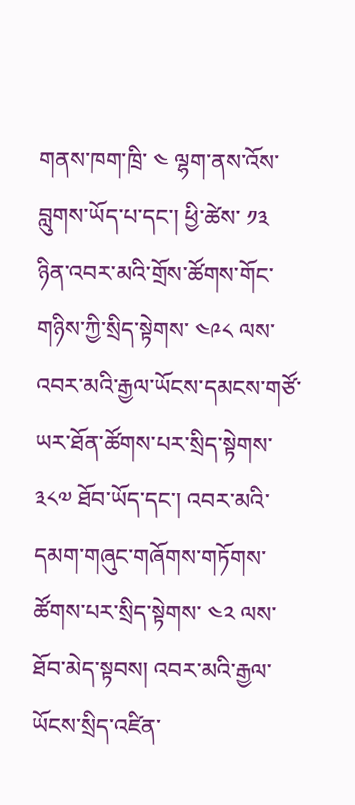གནས་ཁག་ཁྲི་ ༤ ལྷག་ནས་འོས་བླུགས་ཡོད་པ་དང་། ཕྱི་ཚེས་ ༡༣ ཉིན་འབར་མའི་གྲོས་ཚོགས་གོང་གཉིས་ཀྱི་སྲིད་སྟེགས་ ༤༩༨ ལས་འབར་མའི་རྒྱལ་ཡོངས་དམངས་གཙོ་ཡར་ཐོན་ཚོགས་པར་སྲིད་སྟེགས་ ༣༨༧ ཐོབ་ཡོད་དང་། འབར་མའི་དམག་གཞུང་གཞོགས་གཏོགས་ཚོགས་པར་སྲིད་སྟེགས་ ༤༢ ལས་ཐོབ་མེད་སྟབས། འབར་མའི་རྒྱལ་ཡོངས་སྲིད་འཛིན་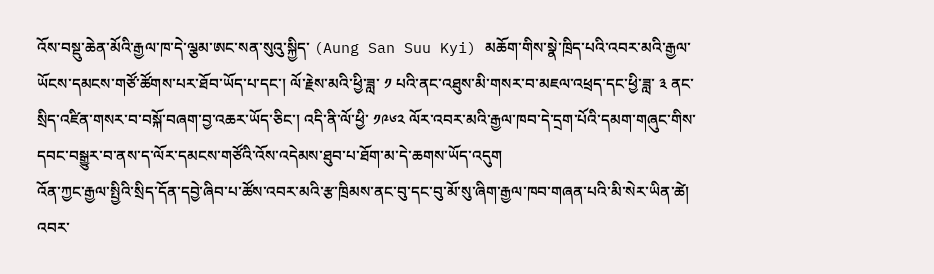འོས་བསྡུ་ཆེན་མོའི་རྒྱལ་ཁ་དེ་ལྕམ་ཨང་སན་སུའུ་སྐྱིད་ (Aung San Suu Kyi) མཆོག་གིས་སྣེ་ཁྲིད་པའི་འབར་མའི་རྒྱལ་ཡོངས་དམངས་གཙོ་ཚོགས་པར་ཐོབ་ཡོད་པ་དང་། ལོ་རྗེས་མའི་ཕྱི་ཟླ་ ༡ པའི་ནང་འཐུས་མི་གསར་བ་མཇལ་འཕྲད་དང་ཕྱི་ཟླ་ ༣ ནང་སྲིད་འཛིན་གསར་བ་བསྐོ་བཞག་བྱ་འཆར་ཡོད་ཅིང་། འདི་ནི་ལོ་ཕྱི་ ༡༩༦༢ ལོར་འབར་མའི་རྒྱལ་ཁབ་དེ་དྲག་པོའི་དམག་གཞུང་གིས་དབང་བསྒྱུར་བ་ནས་ད་ལོར་དམངས་གཙོའི་འོས་འདེམས་ཐུབ་པ་ཐོག་མ་དེ་ཆགས་ཡོད་འདུག
འོན་ཀྱང་རྒྱལ་སྤྱིའི་སྲིད་དོན་དབྱེ་ཞིབ་པ་ཚོས་འབར་མའི་རྩ་ཁྲིམས་ནང་བུ་དང་བུ་མོ་སུ་ཞིག་རྒྱལ་ཁབ་གཞན་པའི་མི་སེར་ཡིན་ཚེ། འབར་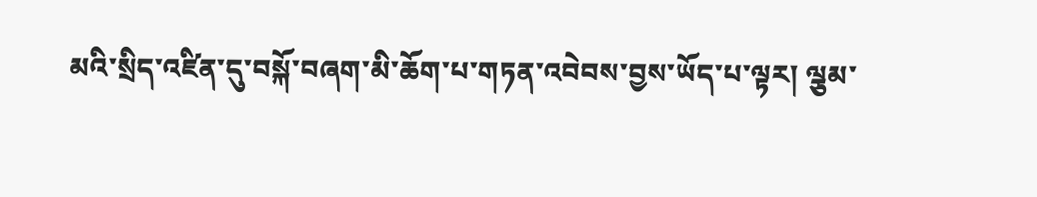མའི་སྲིད་འཛིན་དུ་བསྐོ་བཞག་མི་ཆོག་པ་གཏན་འབེབས་བྱས་ཡོད་པ་ལྟར། ལྕམ་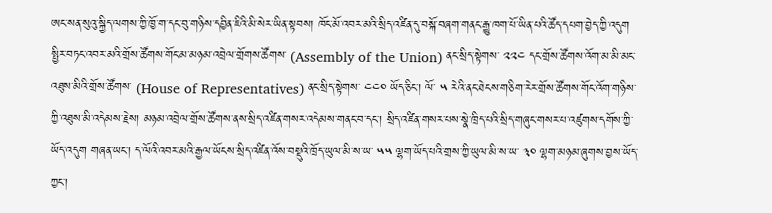ཨང་སན་སུའུ་སྐྱིད་ལགས་ཀྱི་ཁྱོ་ག་དང་བུ་གཉིས་དབྱིན་ཇིའི་མི་སེར་ཡིན་སྟབས། ཁོང་མོ་འབར་མའི་སྲིད་འཛིན་དུ་བསྐོ་བཞག་གནང་རྒྱུ་ཁག་པོ་ཡིན་པའི་ཚོད་དཔག་བྱེད་ཀྱི་འདུག
སྤྱིར་བཏང་འབར་མའི་གྲོས་ཚོགས་གོང་མ་མཉམ་འབྲེལ་གྲོགས་ཚོགས་ (Assembly of the Union) ནང་སྲིད་སྟེགས་ ༢༢༤ དང་གྲོས་ཚོགས་འོག་མ་མི་མང་འཐུས་མིའི་གྲོས་ཚོགས་ (House of Representatives) ནང་སྲིད་སྟེགས་ ༤༤༠ ཡོད་ཅིང་། ལོ་ ༥ རེའི་ནང་ཐེངས་གཅིག་རེར་གྲོས་ཚོགས་གོང་འོག་གཉིས་ཀྱི་འཐུས་མི་འདེམས་རྗེས། མཉམ་འབྲེལ་གྲོས་ཚོགས་ནས་སྲིད་འཛིན་གསར་འདེམས་གནང་བ་དང་། སྲིད་འཛིན་གསར་པས་སྣེ་ཁྲིད་པའི་སྲིད་གཞུང་གསར་པ་འཛུགས་དགོས་ཀྱི་ཡོད་འདུག གཞན་ཡང་། ད་ལོའི་འབར་མའི་རྒྱལ་ཡོངས་སྲིད་འཛིན་འོས་བསྡུའི་ཁྲོད་ཡུལ་མི་ས་ཡ་ ༥༥ ལྷག་ཡོད་པའི་གྲས་ཀྱི་ཡུལ་མི་ས་ཡ་ ༣༠ ལྷག་མཉམ་ཞུགས་བྱས་ཡོད་ཀྱང་།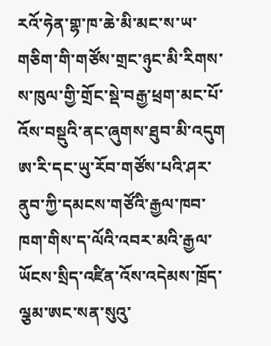རའོ་ཧེན་གྷ་ཁ་ཆེ་མི་མང་ས་ཡ་གཅིག་གི་གཙོས་གྲང་ཉུང་མི་རིགས་ས་ཁུལ་གྱི་གྲོང་སྡེ་བརྒྱ་ཕྲག་མང་པོ་འོས་བསྡུའི་ནང་ཞུགས་ཐུབ་མི་འདུག
ཨ་རི་དང་ཡུ་རོབ་གཙོས་པའི་ཤར་ནུབ་ཀྱི་དམངས་གཙོའི་རྒྱལ་ཁབ་ཁག་གིས་ད་ལོའི་འབར་མའི་རྒྱལ་ཡོངས་སྲིད་འཛིན་འོས་འདེམས་ཁྲོད་ལྕམ་ཨང་སན་སུའུ་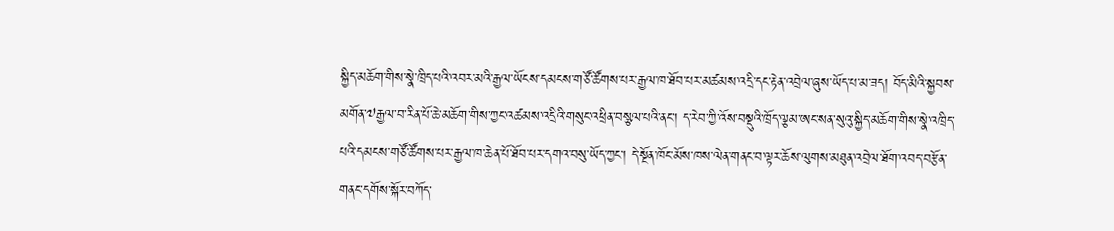སྐྱིད་མཆོག་གིས་སྣེ་ཁྲིད་པའི་འབར་མའི་རྒྱལ་ཡོངས་དམངས་གཙོ་ཚོགས་པར་རྒྱལ་ཁ་ཐོབ་པར་མཚམས་འདྲི་དང་རྟེན་འབྲེལ་ཞུས་ཡོད་པ་མ་ཟད། བོད་མིའི་སྐྱབས་མགོན་༧རྒྱལ་བ་རིན་པོ་ཆེ་མཆོག་གིས་ཀྱང་འཚམས་འདྲིའི་གསུང་འཕྲིན་བསྩལ་པའི་ནང་། ད་རེབ་ཀྱི་འོས་བསྡུའི་ཁྲོད་ལྕམ་ཨང་སན་སུའུ་སྐྱིད་མཆོག་གིས་སྣེ་འཁྲིད་པའི་དམངས་གཙོ་ཚོགས་པར་རྒྱལ་ཁ་ཆེན་པོ་ཐོབ་པར་དགའ་བསུ་ཡོད་ཀྱང་། དེ་སྔོན་ཁོང་མོས་ཁས་ལེན་གནང་བ་ལྟར་ཆོས་ལུགས་མཐུན་འབྲེལ་ཐོག་འབད་བརྩོན་གནང་དགོས་སྐོར་བཀོད་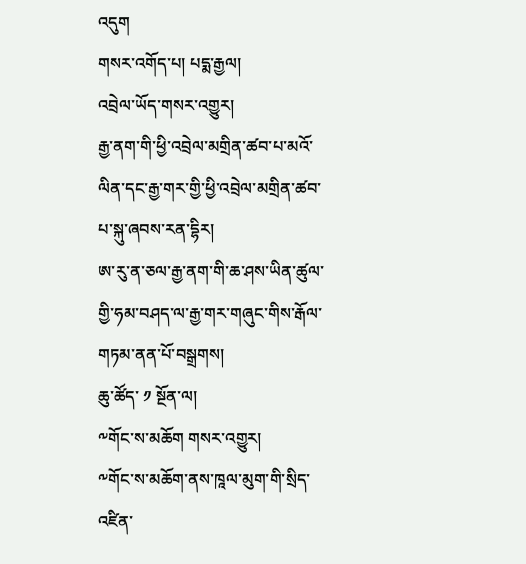འདུག
གསར་འགོད་པ། པདྨ་རྒྱལ།
འབྲེལ་ཡོད་གསར་འགྱུར།
རྒྱ་ནག་གི་ཕྱི་འབྲེལ་མགྲིན་ཚབ་པ་མའོ་ལིན་དང་རྒྱ་གར་གྱི་ཕྱི་འབྲེལ་མགྲིན་ཚབ་པ་སྐུ་ཞབས་རན་དྷིར།
ཨ་རུ་ན་ཅལ་རྒྱ་ནག་གི་ཆ་ཤས་ཡིན་ཚུལ་གྱི་ཧམ་བཤད་ལ་རྒྱ་གར་གཞུང་གིས་རྒོལ་གཏམ་ནན་པོ་བསྒྲགས།
ཆུ་ཚོད་ ༡ སྔོན་ལ།
༸གོང་ས་མཆོག གསར་འགྱུར།
༸གོང་ས་མཆོག་ནས་ཁཱལ་མུག་གི་སྲིད་འཛིན་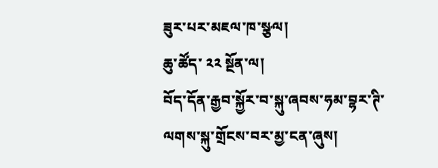ཟུར་པར་མཇལ་ཁ་སྩལ།
ཆུ་ཚོད་ ༢༢ སྔོན་ལ།
བོད་དོན་རྒྱབ་སྐྱོར་བ་སྐུ་ཞབས་ཧམ་བྷར་ཊི་ལགས་སྐུ་གྲོངས་བར་མྱ་ངན་ཞུས།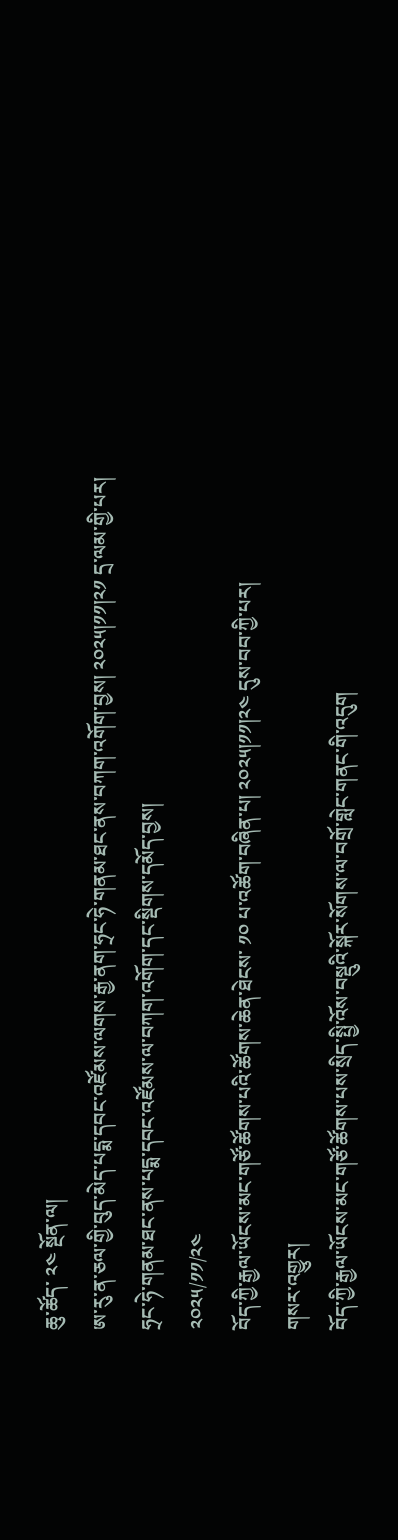ཆུ་ཚོད་ ༢༤ སྔོན་ལ།
ཨ་རུ་ན་ཅལ་གྱི་བུད་མེད་པདྨ་དབང་འཛོམས་ལགས་རྒྱ་ནག་ཧྲང་ཧེ་གནམ་ཐང་ནས་བཀག་འགོག་བྱས། ༢༠༢༥།༡༡།༢༡ དྲ་ལམ་གྱི་པར།
ཧྲང་ཧེ་གནམ་ཐང་ནས་པདྨ་དབང་འཛོམས་ལ་བཀག་འགོག་དང་སྡིགས་དམོད་བྱས།
༢༠༢༥/༡༡/༢༤
བོད་ཀྱི་རྒྱལ་ཡོངས་མང་གཙོ་ཚོགས་པའི་ཚོགས་ཆེན་ཐེངས་ ༡༠ པ་འཚོག་བཞིན་པ། ༢༠༢༥།༡༡།༢༤ དུས་བབ་ཀྱི་པར།
གསར་འགྱུར།
བོད་ཀྱི་རྒྱལ་ཡོངས་མང་གཙོ་ཚོགས་པས་སྲིད་སྤྱི་འོས་བསྡུའི་སྐོར་སོགས་ལ་བགྲོ་གླེང་གནང་གི་འདུག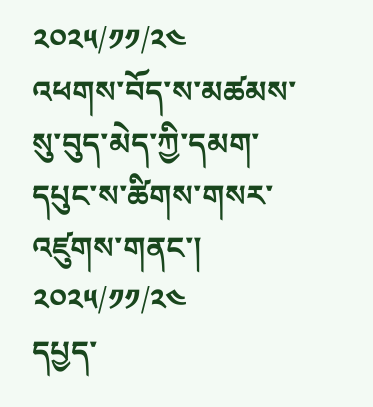༢༠༢༥/༡༡/༢༤
འཕགས་བོད་ས་མཚམས་སུ་བུད་མེད་ཀྱི་དམག་དཔུང་ས་ཚིགས་གསར་འཛུགས་གནང་།
༢༠༢༥/༡༡/༢༤
དཔྱད་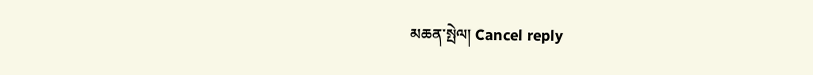མཆན་སྤེལ། Cancel reply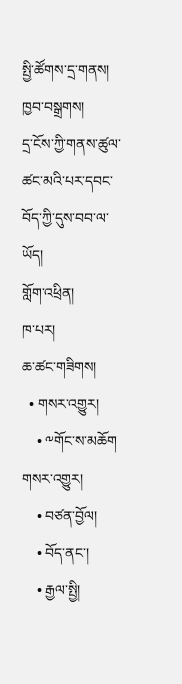སྤྱི་ཚོགས་དྲ་གནས།
ཁྱབ་བསྒྲགས།
དྲ་ངོས་ཀྱི་གནས་ཚུལ་ཚང་མའི་པར་དབང་བོད་ཀྱི་དུས་བབ་ལ་ཡོད།
གློག་འཕྲིན།
ཁ་པར།
ཆ་ཚང་གཟིགས།
  • གསར་འགྱུར།
    • ༸གོང་ས་མཆོག གསར་འགྱུར།
    • བཙན་བྱོལ།
    • བོད་ནང་།
    • རྒྱལ་སྤྱི།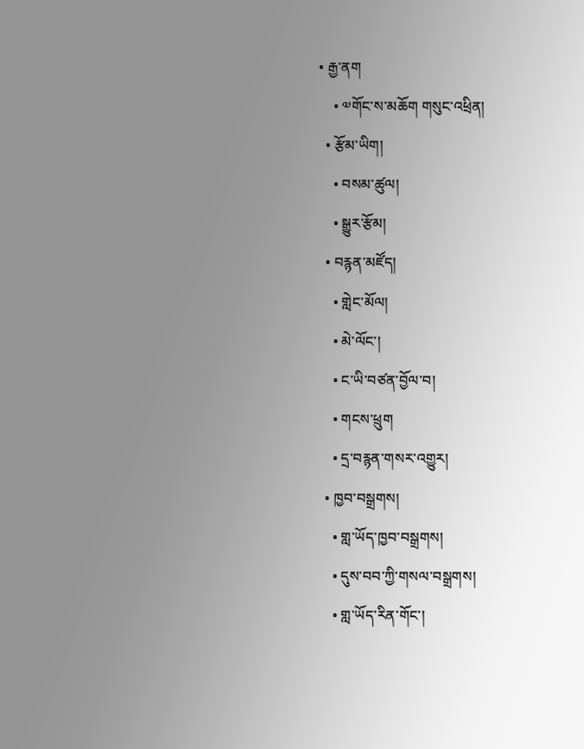• རྒྱ་ནག
    • ༧གོང་ས་མཆོག གསུང་འཕྲིན།
  • རྩོམ་ཡིག།
    • བསམ་ཚུལ།
    • སྒྱུར་རྩོམ།
  • བརྙན་མཛོད།
    • གླེང་མོལ།
    • མེ་ལོང་།
    • ང་ཡི་བཙན་བྱོལ་བ།
    • གངས་ཕྲུག
    • དྲ་བརྙན་གསར་འགྱུར།
  • ཁྱབ་བསྒྲགས།
    • གླ་ཡོད་ཁྱབ་བསྒྲགས།
    • དུས་བབ་ཀྱི་གསལ་བསྒྲགས།
    • གླ་ཡོད་རིན་གོང་།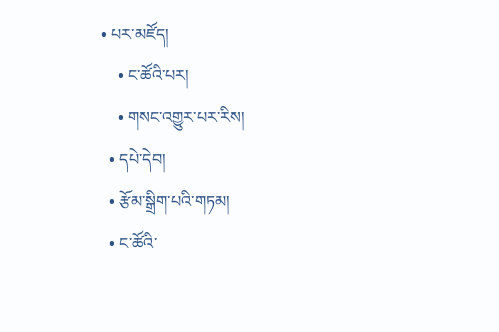• པར་མཛོད།
    • ང་ཚོའི་པར།
    • གསང་འགྱུར་པར་རིས།
  • དཔེ་དེབ།
  • རྩོམ་སྒྲིག་པའི་གཏམ།
  • ང་ཚོའི་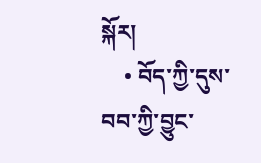སྐོར།
    • བོད་ཀྱི་དུས་བབ་ཀྱི་བྱུང་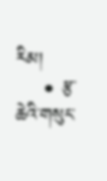རིམ།
    • རྩ་ཆེའི་གསུང་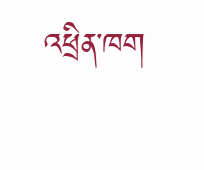འཕྲིན་ཁག